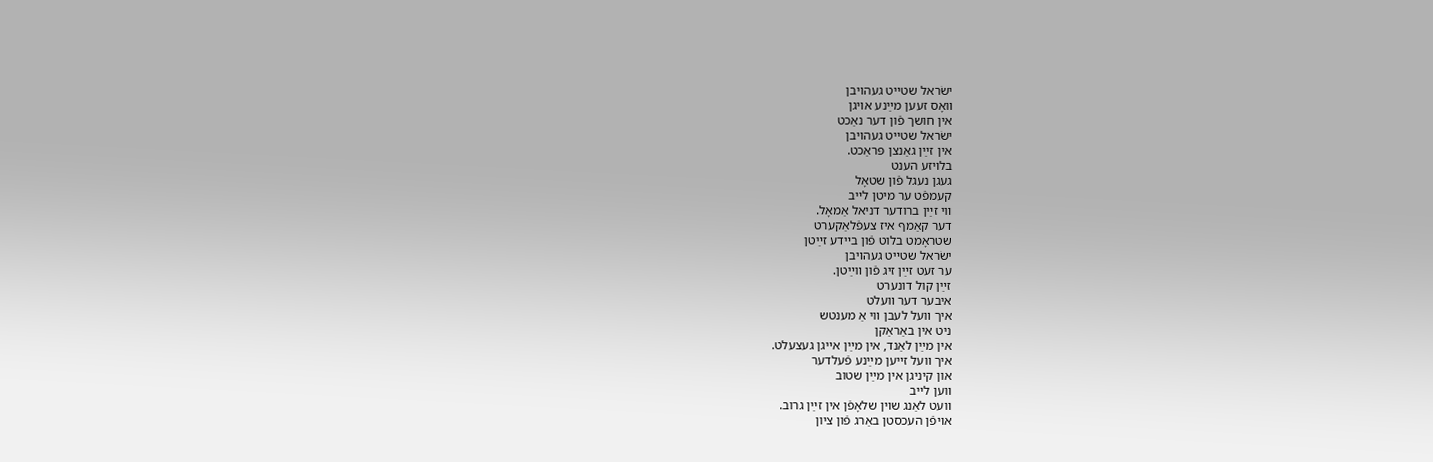ישׂראל שטײט געהױבן
װאָס זעען מײַנע אױגן
אין חושך פֿון דער נאַכט
ישׂראל שטײט געהױבן
אין זײַן גאַנצן פּראַכט.
בלױזע הענט
געגן נעגל פֿון שטאָל
קעמפֿט ער מיטן לײב
װי זײַן ברודער דניאל אַמאָל.
דער קאַמף איז צעפֿלאַקערט
שטראָמט בלוט פֿון בײדע זײַטן
ישׂראל שטײט געהױבן
ער זעט זײַן זיג פֿון װײַטן.
זײַן קול דונערט
איבער דער װעלט
איך װעל לעבן װי אַ מענטש
ניט אין באַראַקן
אין מײַן לאַנד, אין מײַן אײגן געצעלט.
איך װעל זײען מײַנע פֿעלדער
און קיניגן אין מײַן שטוב
װען לײב
װעט לאַנג שױן שלאָפֿן אין זײַן גרוב.
אױפֿן העכסטן באַרג פֿון ציון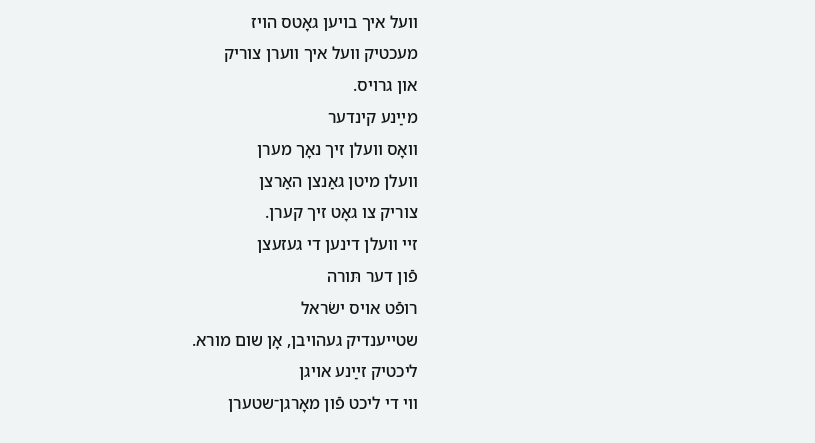װעל איך בױען גאָטס הױז
מעכטיק װעל איך װערן צוריק
און גרױס.
מײַנע קינדער
װאָס װעלן זיך נאָך מערן
װעלן מיטן גאַנצן האַרצן
צוריק צו גאָט זיך קערן.
זײ װעלן דינען די געזעצן
פֿון דער תּורה
רופֿט אױס ישׂראל
שטײענדיק געהױבן, אָן שום מורא.
ליכטיק זײַנע אױגן
װי די ליכט פֿון מאָרגן־שטערן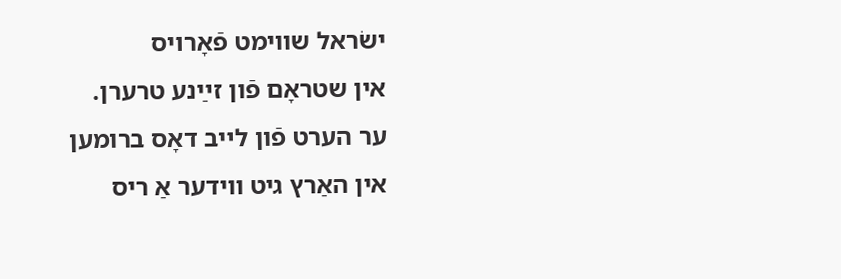ישׂראל שװימט פֿאָרױס
אין שטראָם פֿון זײַנע טרערן.
ער הערט פֿון לײב דאָס ברומען
אין האַרץ גיט װידער אַ ריס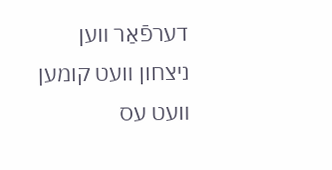דערפֿאַר װען ניצחון װעט קומען
װעט עס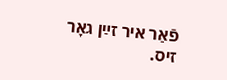פֿאַר איר זײַן גאָר זיס.